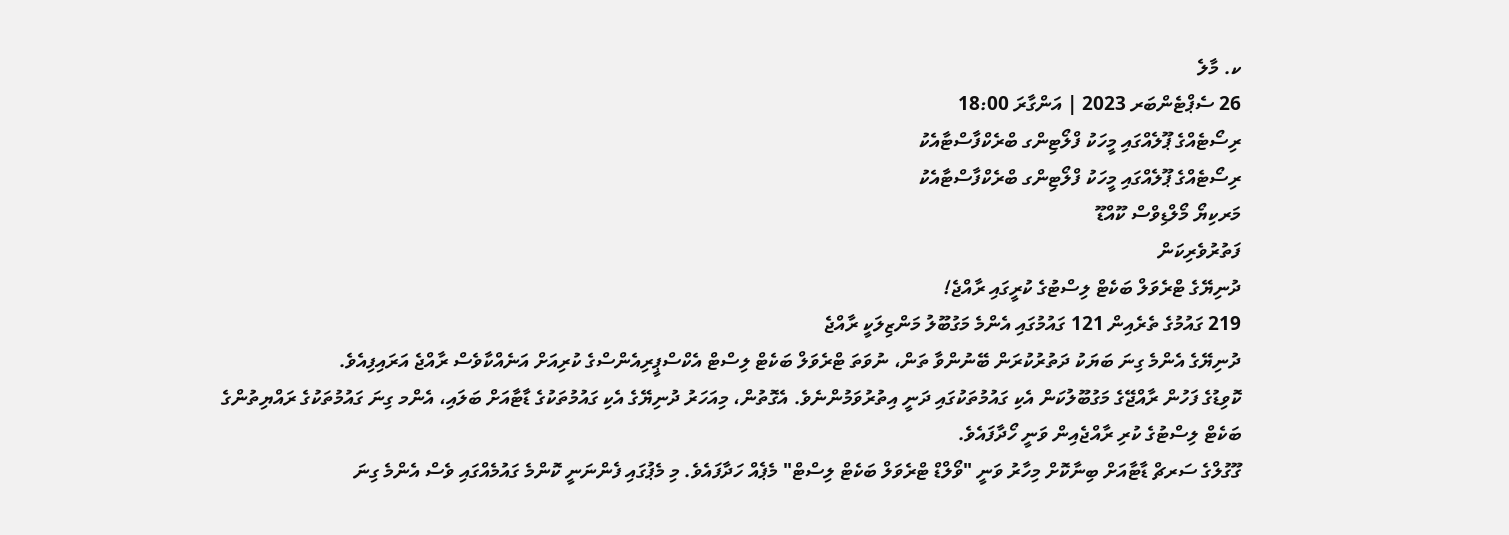ކ. މާލެ
26 ސެޕްޓެންބަރ 2023 | އަންގާރަ 18:00
ރިސޯޓެއްގެ ޕޫލެއްގައި މީހަކު ފްލޯޓިންގ ބްރެކްފާސްޓާއެކު
ރިސޯޓެއްގެ ޕޫލެއްގައި މީހަކު ފްލޯޓިންގ ބްރެކްފާސްޓާއެކު
މަރކިޔޯ މޯލްޑިވްސް ކޫއްޑޫ
ފަތުރުވެރިކަން
ދުނިޔޭގެ ޓްރެވަލް ބަކެޓް ލިސްޓުގެ ކުރީގައި ރާއްޖެ!
219 ގައުމުގެ ތެރެއިން 121 ގައުމުގައި އެންމެ މަގުބޫލު މަންޒިލަކީ ރާއްޖެ
ދުނިޔޭގެ އެންމެ ގިނަ ބަޔަކު ދަތުރުކުރަން ބޭނުންވާ ތަން، ނުވަތަ ޓްރެވަލް ބަކެޓް ލިސްޓް އެކްސްޕީރިއެންސްގެ ކުރިއަށް އަނެއްކާވެސް ރާއްޖެ އަރައިފިއެވެ.
ކޮވިޑުގެ ފަހުން ރާއްޖޭގެ މަގުބޫލުކަން އެކި ގައުމުތަކުގައި ދަނީ އިތުރުވަމުންނެވެ. އެގޮތުން، މިއަހަރު ދުނިޔޭގެ އެކި ގައުމުތަކުގެ ޑާޓާއަށް ބަލައި، އެންމ ގިނަ ގައުމުތަކުގެ ރައްޔިތުންގެ ބަކެޓް ލިސްޓުގެ ކުރި ރާއްޖެއިން ވަނީ ހޯދާފައެވެ.
ގޫގުލްގެ ސަރޗް ޑާޓާއަށް ބިނާކޮށް މިހާރު ވަނީ "ވޯލްޑް ޓްރެވަލް ބަކެޓް ލިސްޓް" މެޕެއް ހަދާފައެވެ. މި މެޕުގައި ފެންނަނީ ކޮންމެ ގައުމެއްގައި ވެސް އެންމެ ގިނަ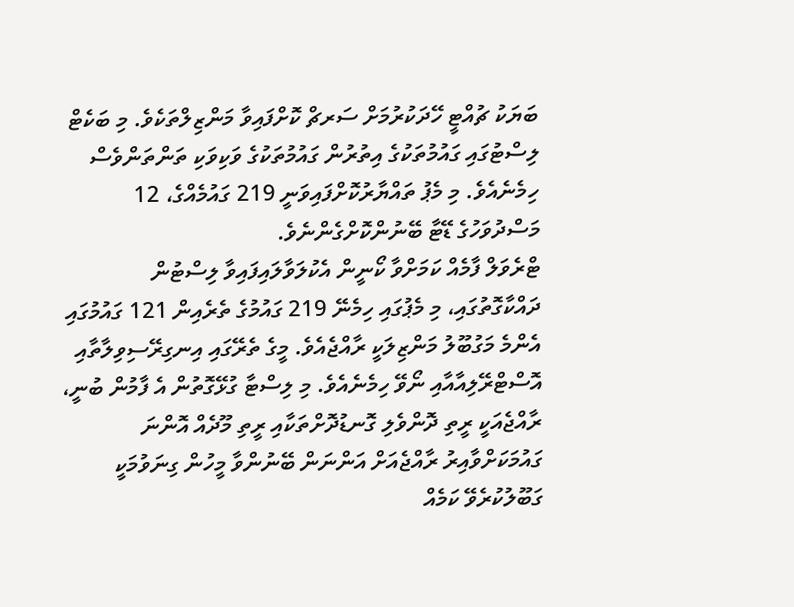ބަޔަކު ޗުއްޓީ ހޭދަކުރުމަށް ސަރޗް ކޮށްފައިވާ މަންޒިލްތަކެވެ. މި ބަކެޓް ލިސްޓުގައި ގައުމުތަކުގެ އިތުރުން ގައުމުތަކުގެ ވަކިވަކި ތަންތަންވެސް ހިމެނެއެވެ. މި މެޕު ތައްޔާރުކޮށްފައިވަނީ 219 ގައުމެއްގެ، 12 މަސްދުވަހުގެ ޑޭޓާ ބޭނުންކޮށްގެންނެވެ.
ޓްރެވަލް ފާމެއް ކަމަށްވާ ކޯނީން އެކުލަވާލައިފައިވާ ލިސްޓުން ދައްކާގޮތުގައި، މި މެޕުގައި ހިމެނޭ 219 ގައުމުގެ ތެރެއިން 121 ގައުމުގައި އެންމެ މަގުބޫލު މަންޒިލަކީ ރާއްޖެއެވެ. މީގެ ތެރޭގައި އިނގިރޭސިވިލާތާއި އޮސްޓްރޭލިއާއާއި ނޯވޭ ހިމެނެއެވެ. މި ލިސްޓާ ގުޅޭގޮތުން އެ ފާމުން ބުނީ، ރާއްޖެއަކީ ރީތި ދޮންވެލި ގޮނޑުދޮށްތަކާއި ރީތި މޫދެއް އޮންނަ ގައުމަކަށްވާއިރު ރާއްޖެއަށް އަންނަން ބޭނުންވާ މީހުން ގިނަވުމަކީ ގަބޫލުކުރެވޭ ކަމެއް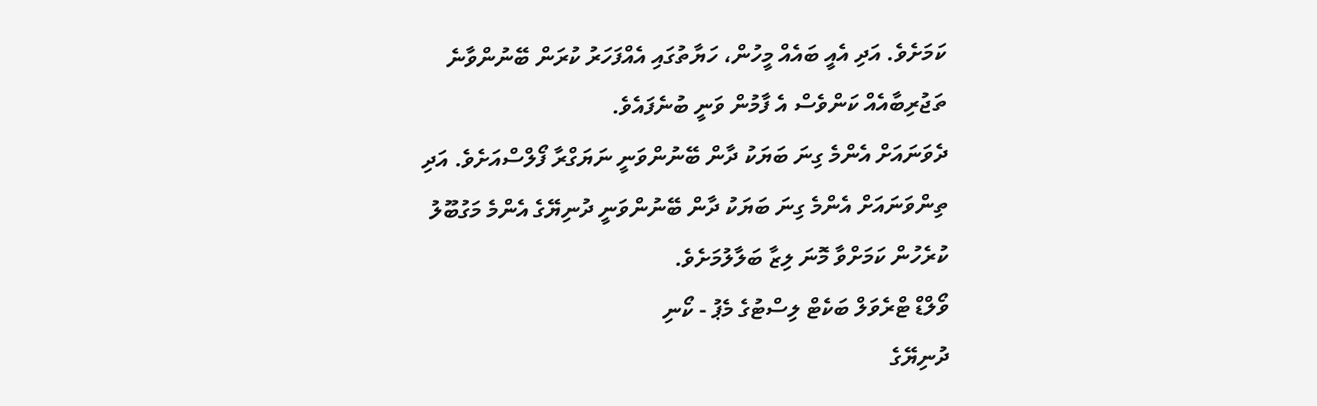ކަމަށެވެ. އަދި އެއީ ބައެއް މީހުން، ހަޔާތުގައި އެއްފަހަރު ކުރަން ބޭނުންވާނެ ތަޖުރިބާއެއް ކަންވެސް އެ ފާމުން ވަނީ ބުނެފައެވެ.
ދެވަނައަށް އެންމެ ގިނަ ބަޔަކު ދާން ބޭނުންވަނީ ނަޔަގްރާ ފޯލްސްއަށެވެ. އަދި ތިންވަނައަށް އެންމެ ގިނަ ބަޔަކު ދާން ބޭނުންވަނީ ދުނިޔޭގެ އެންމެ މަގުބޫލު ކުރެހުން ކަމަށްވާ މޮނަ ލިޒާ ބަލާލުމަށެވެ.
ވޯލްޑް ޓްރެވަލް ބަކެޓް ލިސްޓުގެ މެޕު - ކޯނި
ދުނިޔޭގެ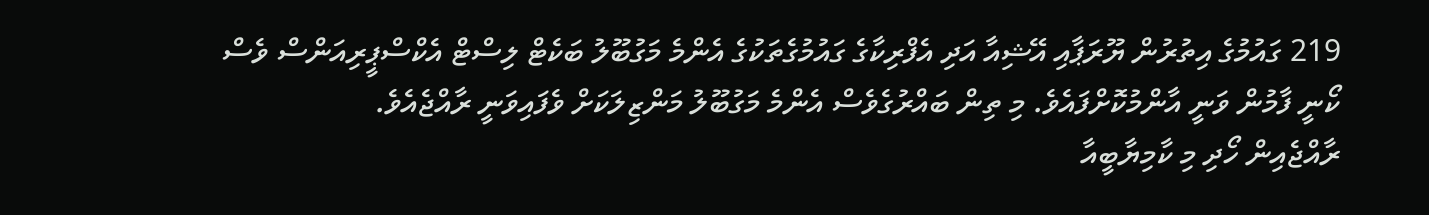219 ގައުމުގެ އިތުރުން ޔޫރަޕާއި އޭޝިއާ އަދި އެފްރިކާގެ ގައުމުގެތަކުގެ އެންމެ މަގުބޫލު ބަކެޓް ލިސްޓް އެކްސްޕީރިއަންސް ވެސް ކޯނީ ފާމުން ވަނީ އާންމުކޮށްފައެވެ. މި ތިން ބައްރުގެވެސް އެންމެ މަގުބޫލު މަންޒިލަކަށް ވެފައިވަނީ ރާއްޖެއެވެ.
ރާއްޖެއިން ހޯދި މި ކާމިޔާބީއާ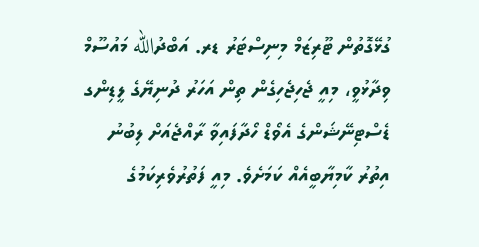ގުޅޭގޮތުން ޓޫރިޒަމް މިނިސްޓަރު ޑރ. އަބްދުالله މައުސޫމް ވިދާޅުވީ، މިއީ ޖެހިޖެހިގެން ތިން އަހަރު ދުނިޔޭގެ ލީޑިންގ ޑެސްޓިނޭޝަންގެ އެވޯޑް ހޯދާފައިވާ ރާއްޖެއަށް ލިބުނު އިތުރު ކާމިޔާބީއެއް ކަމަށެވެ. މިއީ ފަތުރުވެރިކަމުގެ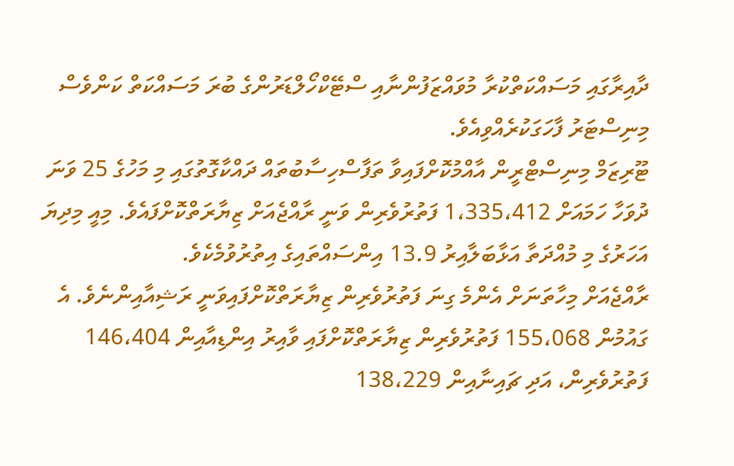ދާއިރާގައި މަސައްކަތްކުރާ މުވައްޒަފުންނާއި ސްޓޭކްހޯލްޑަރުންގެ ބުރަ މަސައްކަތް ކަންވެސް މިނިސްޓަރު ފާހަގަކުރެއްވިއެވެ.
ޓޫރިޒަމް މިނިސްޓްރީން އާއްމުކޮށްފައިވާ ތަފާސްހިސާބުތައް ދައްކާގޮތުގައި މި މަހުގެ 25 ވަނަ ދުވަހާ ހަމައަށް 1،335،412 ފަތުރުވެރިން ވަނީ ރާއްޖެއަށް ޒިޔާރަތްކޮށްފައެވެ. މިއީ މިދިޔަ އަހަރުގެ މި މުއްދަތާ އަޅާބަލާއިރު 13.9 އިންސައްތައިގެ އިތުރުވުމެކެވެ.
ރާއްޖެއަށް މިހާތަނަށް އެންމެ ގިނަ ފަތުރުވެރިން ޒިޔާރަތްކޮށްފައިވަނީ ރަޝިއާއިންނެވެ. އެ ގައުމުން 155،068 ފަތުރުވެރިން ޒިޔާރަތްކޮށްފައި ވާއިރު އިންޑިއާއިން 146،404 ފަތުރުވެރިން، އަދި ޗައިނާއިން 138،229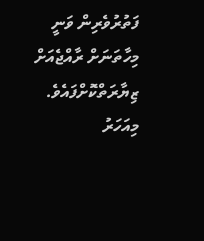ފަތުރުވެރިން ވަނީ މިހާތަނަށް ރާއްޖެއަށް ޒިޔާރަތްކޮށްފައެވެ. މިއަހަރު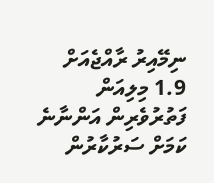ނިމޭއިރު ރާއްޖެއަށް 1.9 މިލިއަން ފަތުރުވެރިން އަންނާނެ ކަމަށް ސަރުކާރުން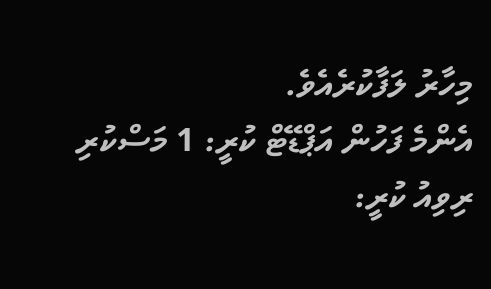މިހާރު ލަފާކުރެއެވެ.
އެންމެ ފަހުން އަޕްޑޭޓް ކުރީ: 1 މަސްކުރި
ރިވިއު ކުރީ: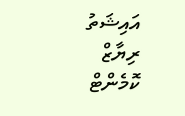އައިޝަތު ރިޔާޒް
ކޮމެންޓް